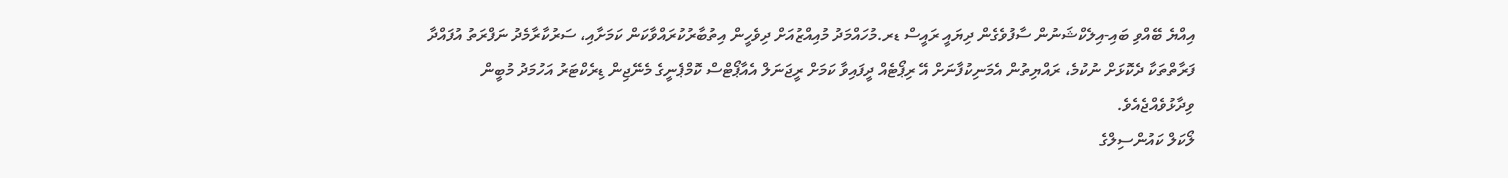އިއްޔެ ބޭއްވި ބައި-އިލެކްޝަނުން ސާފުވެގެން ދިޔައީ ރައީސް ޑރ.މުހައްމަދު މުއިއްޒުއަށް ދިވެހީން އިތުބާރުކުރައްވާކަން ކަމަށާއި، ސަރުކާރާމެދު ނަފްރަތު އުފައްދާ ފަރާތްތަކާ ދެކޮޅަށް ނުކުމެ، ރައްޔިތުން އެމަނިކުފާނަށް އޭ ރިޕޯޓެއް ދީފައިވާ ކަމަށް ރީޖަނަލް އެއާޕޯޓްސް ކޮމްޕެނީގެ މެނޭޖިން ޑިރެކްޓަރު އަހުމަދު މުބީން ވިދާޅުވެއްޖެއެވެ.
ލޯކަލް ކައުންސިލްގެ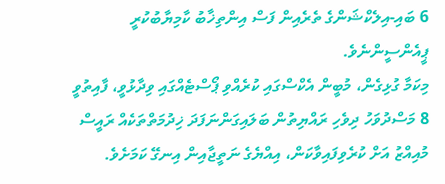6 ބައި-އިލެކްޝަންގެ ތެރެއިން ފަސް އިންތިޚާބު ކާމިޔާބުކުރީ ޕީއެންސީންނެވެ.
މިކަމާ ގުޅިގެން، މުބީން އެކްސްގައި ކުރެއްވި ޕޯސްޓެއްގައި ވިދާޅުވީ، ފާއިތުވީ 8 މަސްދުވަހު ދިވެހި ރައްޔިތުން ބަލައިގަންނަފަދަ ޚިދުމަތްތަކެއް ރައީސް މުއިއްޒު އަށް ކުރެވިފައިވާކަން، އިއްޔެގެ ނަތީޖާއިން އިނގޭ ކަމަށެވެ.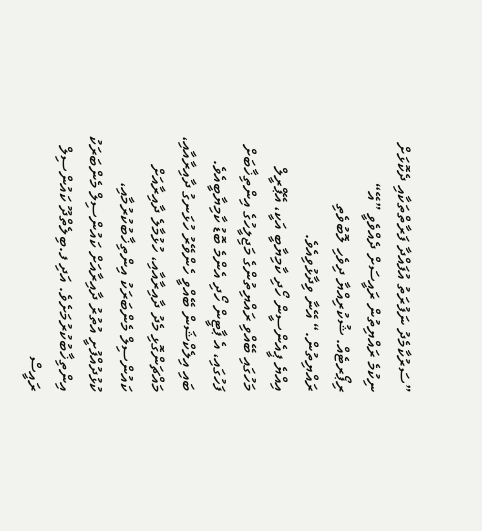”ސަރުކާމެދު ނަފުރަތު އުފައްދާ ފަރާތްތަކާއި ދެކޮޅަށް ނިކުމެ ރައްޔިތުން ރައީސަށް ދެއްވެވީ ”އޭ“ ރިޕޯރޓެއް. ޝުކުރިއްޔާ ދިވެހި ލޮބުވެތި ރައްޔިތުން.“ އޭނާ ވިދާޅުވިއެވެ.
އިއްޔެ ޕީއެންސީން ހޯދި ކާމިޔާބީ އަކީ، އޭޕްރީލް މަހުގައި ބޭއްވި ރައްޔިތުންގެ މަޖިލީހުގެ އިންތިޚާބަށް ފަހުގައި، އެ ޕާޓީން ހޯދި އެންމެ ބޮޑު ކާމިޔާބީއެވެ.
ބައި އިލެކްޝަން ބޭއްވީ ހެންވޭރު ހުޅަނގު ދާއިރާއާއި، މައްޗަންގޮޅި މެދު ދާއިރާއާއި، ހުޅުމާލެ ދާއިރާއަށް ކައުންސިލް މެންބަރަކު އިންތިޚާބުކުރުމާއި، ކުޅުދުއްފުށީ އުތުރު ދާއިރާއަށް ކައުންސިލް މެންބަރަކު އިންތިޚާބުކުރުމަށެވެ. އަދި ފ.ބިލެތްދޫ ކައުންސިލް ރައީސް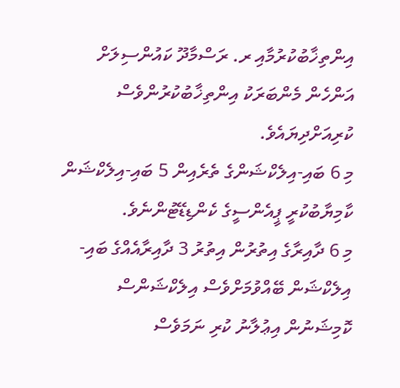އިންތިޚާބުކުރުމާއި ރ. ރަސްމާދޫ ކައުންސިލަށް އަންހެން މެންބަރަކު އިންތިޚާބުކުރުންވެސް ކުރިއަށްދިޔައެވެ.
މި 6 ބައި-އިލެކްޝަންގެ ތެރެއިން 5 ބައި-އިލެކްޝަން ކާމިޔާބުކުރީ ޕީއެންސީގެ ކެންޑިޑޭޓުންނެވެ.
މި 6 ދާއިރާގެ އިތުރުން އިތުރު 3 ދާއިރާއެއްގެ ބައި-އިލެކްޝަން ބޭއްވުމަށްވެސް އިލެކްޝަންސް ކޮމިޝަނުން އިޢުލާނު ކުރި ނަމަވެސް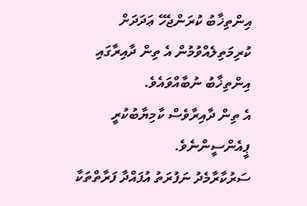އިންތިޚާބު ކުރަންޖެހޭ ޢަދަދަށް ކުރިމަތިލެއްވުމުން އެ ތިން ދާއިރާގައި އިންތިޚާބު ނުބާއްވައެވެ.
އެ ތިން ދާއިރާވެސް ކާމިޔާބުކުރީ ޕީއެންސީންނެވެ.
ސަރުކާރާމެދު ނަފުރަތު އުފައްދާ ފަރާތްތަކާ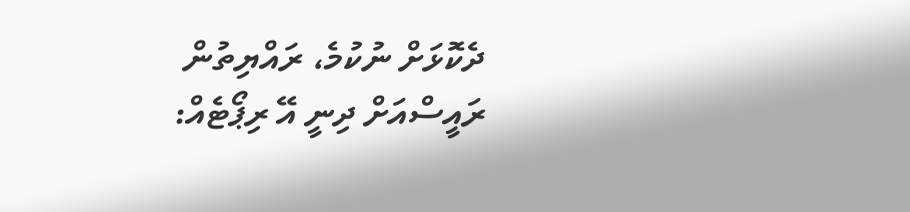ދެކޮޅަށް ނުކުމެ، ރައްޔިތުން ރައީސްއަށް ދިނީ އޭ ރިޕޯޓެއް: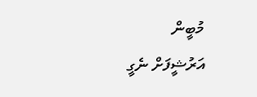މުބީން
އަރުޝީފަށް ނެގީ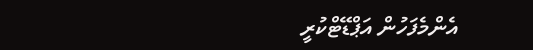އެންމެފަހުން އަޕްޑޭޓްކުރީ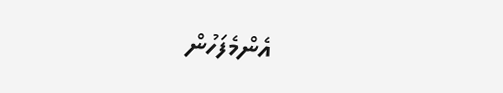އެންމެފަހުން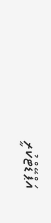އަޕްޑޭޓްކުރީ